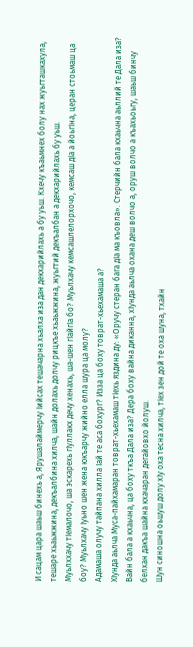И сацам цара шаьш бинехь а, Ярушалаймерчу Іийсах тешачарна хьалха иза дан декхарийлахь а бу уьш. Кхечу къаьмнех болу нах жуьгташкахула, тешаре хьаьжжина, декъалбина хилча, шайн долахь долчу рицкъе хьаьжжина, жуьгтий декъалбан а декхарийлахь бу уьш.
Муьлххачу тІемалочо, ша эскарехь гІуллакх дечу хенахь, ша-шен гІайгІа бо? Муьлхачу кемсашлелорхочо, кемсаш дІа а йоьгІна, церан стоьмаш ца боу? Муьлхачу Іуьно шен жена юкъарчу жийно елла шура ца молу?
Адамаша олучу тайпана хилла Іай те аса бохург? Изза ца боху товрат-хьехамаша а?
ХІунда аьлча Муса-пайхамаран товрат-хьехамаш тІехь яздина ду: «Оручу стеран бага дІа ма къовла». Стерчийн бала кхаьчна аьллий те Дала иза?
Вайн бала а кхаьчна, ца боху ткъа Дала иза? Дера боху вайна диканна, хІунда аьлча охана деш волчо а, оруш волчо а къахьоьгу, шаьш бинчу белхан дакъа шайна кхачаран дегайовхо йолуш.
Шун синошна оьшуш долу хІу оха тесна хилча, тІех зен дой те оха шуна, тхайн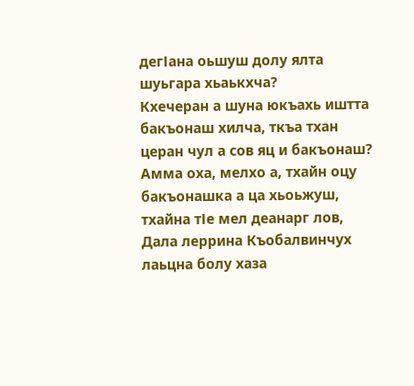дегІана оьшуш долу ялта шуьгара хьаькхча?
Кхечеран а шуна юкъахь иштта бакъонаш хилча, ткъа тхан церан чул а сов яц и бакъонаш? Амма оха, мелхо а, тхайн оцу бакъонашка а ца хьоьжуш, тхайна тІе мел деанарг лов, Дала леррина Къобалвинчух лаьцна болу хаза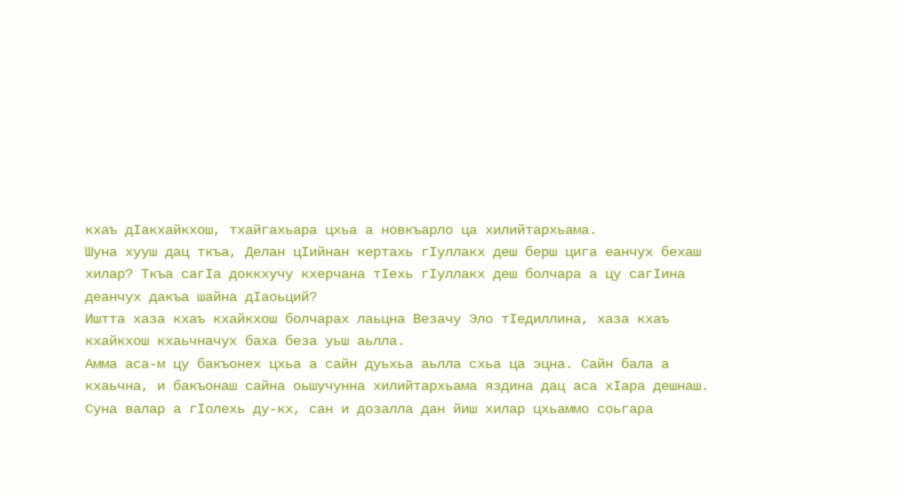кхаъ дІакхайкхош, тхайгахьара цхьа а новкъарло ца хилийтархьама.
Шуна хууш дац ткъа, Делан цІийнан кертахь гІуллакх деш берш цига еанчух бехаш хилар? Ткъа сагІа доккхучу кхерчана тІехь гІуллакх деш болчара а цу сагІина деанчух дакъа шайна дІаоьций?
Иштта хаза кхаъ кхайкхош болчарах лаьцна Везачу Эло тІедиллина, хаза кхаъ кхайкхош кхаьчначух баха беза уьш аьлла.
Амма аса-м цу бакъонех цхьа а сайн дуьхьа аьлла схьа ца эцна. Сайн бала а кхаьчна, и бакъонаш сайна оьшучунна хилийтархьама яздина дац аса хІара дешнаш. Суна валар а гІолехь ду-кх, сан и дозалла дан йиш хилар цхьаммо соьгара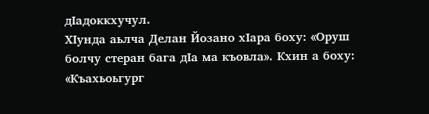дІадоккхучул.
ХІунда аьлча Делан Йозано хІара боху: «Оруш болчу стеран бага дІа ма къовла». Кхин а боху: «Къахьоьгург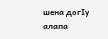шена догІу алапа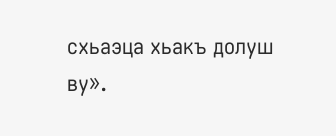схьаэца хьакъ долуш ву».